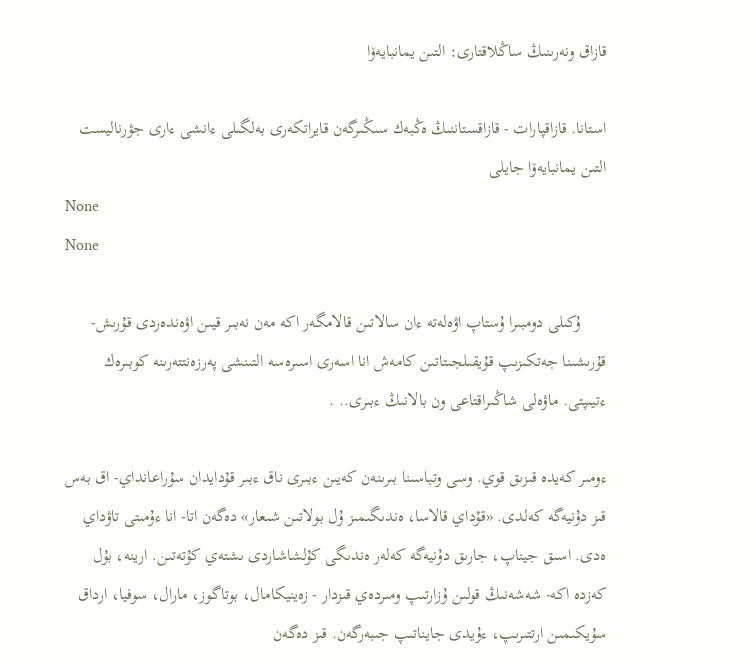قازاق ونەرىنىڭ ساڭلاقتارى: التىن يمانبايەۆا

استانا. قازاقپارات - قازاقستاننىڭ ەڭبەك سىڭىرگەن قايراتكەرى بەلگىلى ءانشى ءارى جۋرناليست التىن يمانبايەۆا جايلى
None
None

      ۇكىلى دومبىرا ۇستاپ اۋەلەتە ءان سالاتىن قالامگەر اكە مەن نەبىر قيىن اۋەندەردى قۇرىش-  قۇرىشىنا جەتكىزىپ قۇيقىلجىتاتىن كامەش انا اسەرى اسىرەسە التىنشى پەرزەنتتەرىنە كوبىرەك ءتيىپتى. ماۋەلى شاڭىراقتاعى ون بالانىڭ ءبىرى.. .

ءومىر كەيدە قىزىق قوي. وسى وتباسىنا بىرىنەن كەيىن ءبىرى ناق ءبىر قۇدايدان سۇراعانداي- اق بەس قىز دۇنيەگە كەلدى. «قۇداي قالاسا، ەندىگىمىز ۇل بولاتىن شىعار» دەگەن اتا- انا ءۇمىتى تاۋداي ەدى. اسىق جيناپ، جارىق دۇنيەگە كەلەر ەندىگى كۇلشاشاردى ىشتەي كۇتەتىن. ارينە، بۇل كەزدە اكە- شەشەنىڭ قولىن ۇزارتىپ ومىردەي قىزدار - زەينيكامال، بوتاگوز، مارال، سوفيا، ارداق سۇيكىمىن ارتتىرىپ، ءۇيدى جايناتىپ جىبەرگەن. قىز دەگەن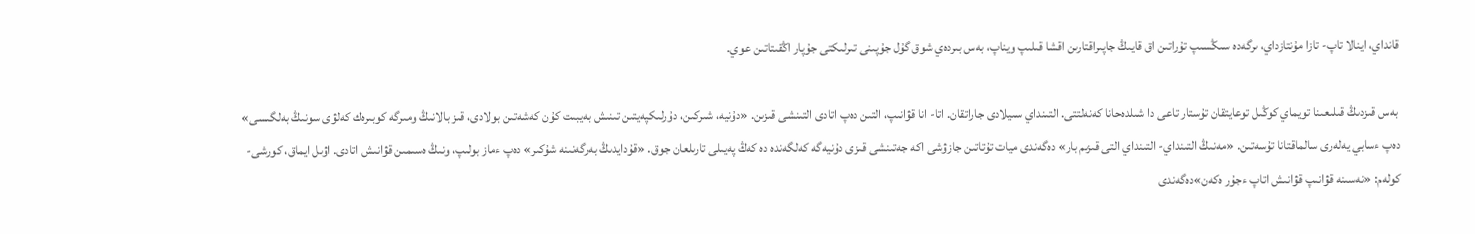قانداي، اينالا تاپ- تازا مۇنتازداي، ىرگەدە سىڭسىپ تۇراتىن اق قايىڭ جاپىراقتارىن اقشا قىلىپ ويناپ، بەس بىردەي شوق گۇل جۇپىنى تىرلىكتى جۇپار اڭقىتاتىن عوي.

 بەس قىزدىڭ قىلىعىنا تويماي كوڭىل توعايتقان تۇستار تاعى دا شىلدەحانا كەنەلتتى. التىنداي سىيلادى جاراتقان. اتا- انا قۋانىپ، التىن دەپ اتادى التىنشى قىزىن. «دۇنيە، شىركىن، دۇرلىكپەيتىن تىنىش بەيبىت كۇن كەشەتىن بولادى، قىز بالانىڭ ومىرگە كوبىرەك كەلۋى سونىڭ بەلگىسى» دەپ ءسابي يەلەرى سالماقتانا تۇسەتىن. «مەنىڭ التىنداي- التىنداي التى قىزىم بار» دەگەندى ميات تۇتاتىن جازۋشى اكە جەتىنشى قىزى دۇنيەگە كەلگەندە دە كەڭ پەيىلى تارىلعان جوق. «قۇدايدىڭ بەرگەنىنە شۇكىر» دەپ ءماز بولىپ، ونىڭ ەسىمىن قۋانىش اتادى. اۋىل ايماق، كورشى- كولەم: «نەسىنە قۋانىپ قۋانىش اتاپ ءجۇر ەكەن»دەگەندى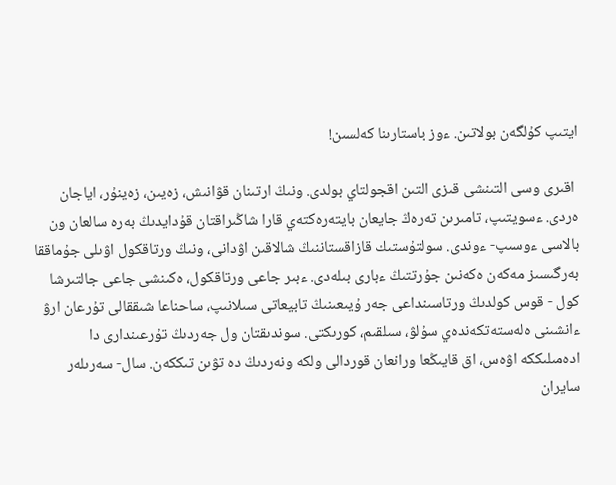ايتىپ كۇلگەن بولاتىن. ءوز باستارىنا كەلسىن!

 اقىرى وسى التىنشى قىزى التىن اقجولتاي بولدى. ونىڭ ارتىنان قۋانىش، زەيىن، زەينۇر، اياجان ەردى. ءسويتىپ، تامىرىن تەرەڭ جايعان بايتەرەكتەي قارا شاڭىراقتان قۇدايدىڭ بەرە سالعان ون بالاسى ءوسىپ- ءوندى. سولتۇستىك قازاقستاننىڭ شالاقىن اۋدانى، ونىڭ ورتاقكول اۋىلى جۇماققا بەرگىسىز مەكەن ەكەنىن جۇرتتىڭ ءبارى بىلەدى. ءبىر جاعى ورتاقكول، ەكىنشى جاعى جالتىرشا كول - قوس كولدىڭ ورتاسىنداعى جەر ۇيىعىنىڭ تابيعاتى سىلانىپ، ساحناعا شىققالى تۇرعان ارۋ ءانشىنى ەلەستەتكەندەي سۇلۋ، سىلقىم، كورىكتى. سوندىقتان ول جەردىڭ تۇرعىندارى دا ادەمىلىككە اۋەس، اق قايىڭعا ورانعان قوردالى ولكە ونەردىڭ دە تۋىن تىككەن. سال- سەرىلەر سايران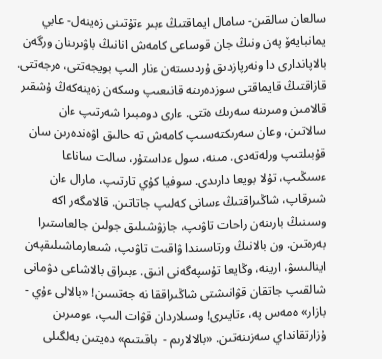سالعان سالقىن- سامال ايماقتىڭ ءبىر ءتۇتىنى زەينەل- عابي يمانبايەۆ پەن ونىڭ جان قوساعى كامەش انانىڭ باۋىرىنان ورگەن بالاپاندارى دا ونەرپازدىق ۇردىستەن ءنار الىپ بويجەتتى، ەرجەتتى. قازاقتىڭ قايماقتى سوزدەرىنە قانىعىپ وسكەن زەينەكەڭ ۇشقىر قالامىن ومىرىنە سەرىك ەتتى. ءارى دومبىرا شەرتىپ ءان سالاتىن، وعان سەرىكتەسىپ كامەش تە حالىق اۋەندەرىن سان قۇبىلتىپ ورلەتەدى. مىنە، سول ءداستۇر، سالت ساناعا ءسىڭىپ، تۇلا بويعا دارىدى. سوفيا كۇي تارتىپ، مارال ءان شىرقاپ، شاڭىراقتىڭ ءسانى كەلىپ جاتاتىن. قالامگەر اكە وسىنىڭ بارىنەن راحات تاۋىپ، جازۋشىلىق جولىن جالعاستىرا بەرەتىن. ون بالانىڭ ورتاسىندا ۋاقىت تاۋىپ، شىعارماشىلىقپەن اينالىسۋ، ارينە، وڭايعا تۇسپەگەنى انىق. ءبىراق بالاشاعى دۋمانى شالقىپ جاتقان قۋانىشتى شاڭىراققا نە جەتسىن! «بالالى ءۇي - بازار» ەمەس پە، ءتايىرى! وسىلاردان قۋات الىپ، ءومىرىن ۇزارتقانداي سەزىنەتىن. «بالالارىم -  باقىتىم» دەيتىن بەلگىلى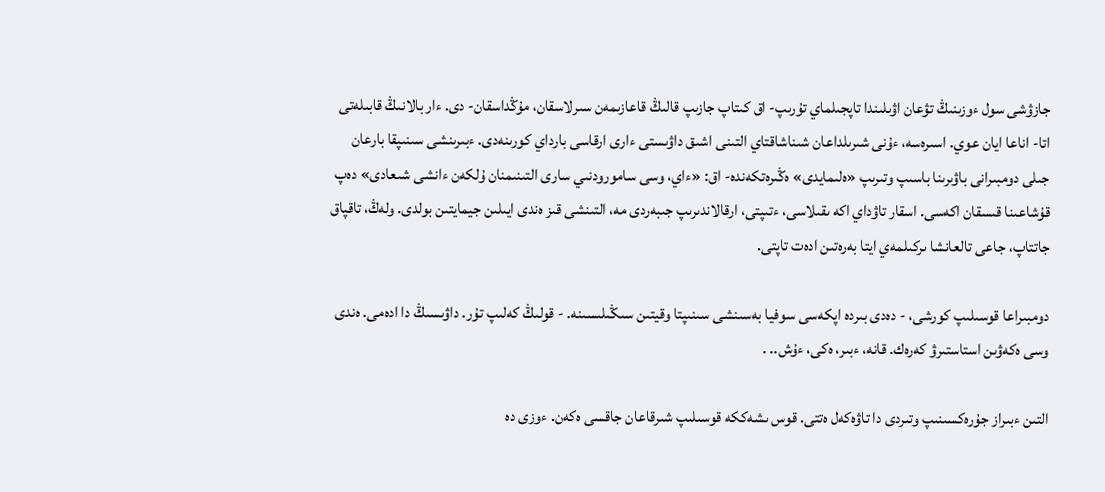جازۋشى سول ءوزىنىڭ تۋعان اۋىلىندا تاپجىلماي تۇرىپ- اق كىتاپ جازىپ قالىڭ قاعازىمەن سىرلاسقان، مۇڭداسقان- دى. ءار بالانىڭ قابىلەتى اتا- اناعا ايان عوي. اسىرەسە، ءۇنى شىرىلداعان شىناشاقتاي التىنى اشىق داۋىستى ءارى ارقاسى بارداي كورىنەدى. ءبىرىنشى سىنىپقا بارعان جىلى دومبىرانى باۋىرىنا باسىپ وتىرىپ «ەلىمايدى» ەڭىرەتكەندە- اق: «ءاي، وسى سامورودنىي سارى التىنىمنان ۇلكەن ءانشى شىعادى» دەپ قۇشاعىنا قىسقان اكەسى. اسقار تاۋداي اكە ىقىلاسى، ءتىپتى، ارقالاندىرىپ جىبەردى مە، التىنشى قىز ەندى ايىلىن جيمايتىن بولدى. ولەڭ، تاقپاق جاتتاپ، جاعى تالعانشا ىركىلمەي ايتا بەرەتىن ادەت تاپتى.

دومبىراعا قوسىلىپ كورشى، - دەدى بىردە اپكەسى سوفيا بەسىنشى سىنىپتا وقيتىن سىڭىلىسىنە. - قولىڭ كەلىپ تۇر. داۋىسىڭ دا ادەمى. ەندى وسى ەكەۋىن استاستىرۋ كەرەك. قانە، ءبىر، ەكى، ءۇش.. .

التىن ءبىراز جۇرەكسىنىپ وتىردى دا تاۋەكەل ەتتى. قوس ىشەككە قوسىلىپ شىرقاعان جاقسى ەكەن. ءوزى دە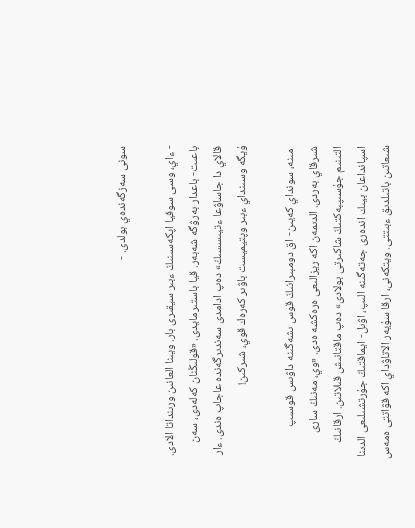سونى سەزگەندەي بولدى. -

- ءاي، وسى سوفيا اپكەسىنىڭ ءبىر سيقىرى بار. ويىنا العانىن ورىنداتا الادى. باعىت- باعدار بەرۋگە شەبەر. قيا باستىرمايدى. «قولىڭنان كەلەدى، سەن قالاي دا جاساۋعا ءتيىسسىڭ» دەپ ادامدى سەندىرگەندە عاجاپ ەندى. ءار ۇيگە وسىنداي ءبىر وپتيميست باۋىر كەرەك قوي، شىركىن!

 مىنە، سونداي كەيىن- اق دومبىرانىڭ قوس ىشەگىنە داۋىس قوسىپ شىرقاي بەردى. الدىمەن اكە ريزالىعى ەرەكشە ەدى. «وي، مەنىڭ سارى التىنىم جۇسىپبەكتىڭ شاكىرتى بولادى» دەپ ماقتانىش قىلاتىن. ارقانىڭ اسپانداعان بيىك اندەرى جەتەگىنە الىپ، اۋىل- ايماقتىڭ جۇرتشىلىعى الدىنا شىعاتىن باتىلدىق ءبىتتى. ويتكەنى، ارقا سۇيەر الاتاۋداي اكە قۋاتتى ەمەس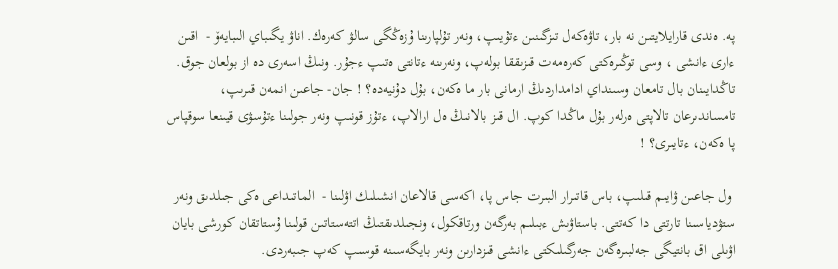پە. ەندى قارايلايتىن نە بار، تاۋەكەل تىزگىنىن ءتۇيىپ، ونەر تۇلپارىنا ۇزەڭگى سالۋ كەرەك. اناۋ يگىباي الىبايەۆ -  اقىن ءارى ءانشى ، وسى توڭىرەكتى كەرەمەت قىزىققا بولەپ، ونەرىنە ءتانتى ەتىپ ءجۇر. ونىڭ اسەرى دە از بولعان جوق. تاڭدايىنان بال تامعان وسىنداي ادامداردىڭ ارمانى بار ما ەكەن، بۇل دۇنيەدە؟ ! جان- جاعىن انمەن قىرىپ، تامساندىرعان تالاپتى ەرلەر بۇل ماڭدا كوپ. ال قىز بالانىڭ ەل ارالاپ، ءتۇز قونىپ ونەر جولىنا ءتۇسۋى قيىنعا سوقپاس پا ەكەن، ءتايىرى؟ !

 ول جاعىن ۋايىم قىلىپ، باس قاتىرار البىرت جاس پا، اكەسى قالاعان انشىلىك اۋلىنا -  الماتىداعى ەكى جىلدىق ونەر ستۋدياسىنا تارتتى دا كەتتى. باستاۋىش ءبىلىم بەرگەن ورتاقكول، ونجىلدىقتىڭ اتتەستاتىن قولىنا ۇستاتقان كورشى بايان اۋىلى اق بانتيگى جەلبىرەگەن جەرگىلىكتى ءانشى قىزدارىن ونەر بايگەسىنە قوسىپ كەپ جىبەردى.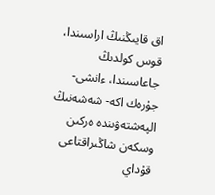اق قايىڭنىڭ اراسىندا، قوس كولدىڭ جاعاسىندا، ءانشى- جۇرەك اكە- شەشەنىڭ الپەشتەۋىندە ەركىن وسكەن شاڭىراقتاعى قۇداي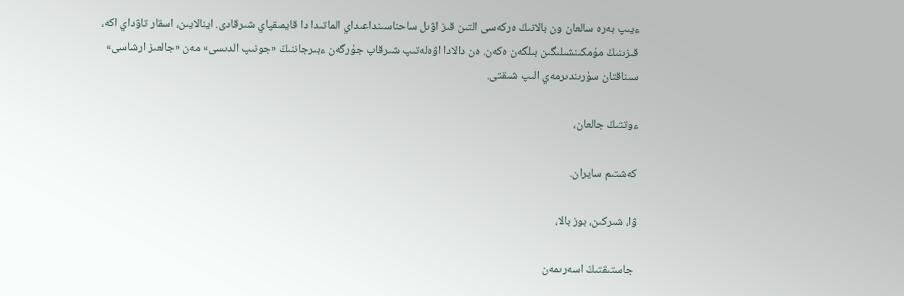ءيىپ بەرە سالعان ون بالانىڭ ەركەسى التىن قىز اۋىل ساحناسىنداعىداي الماتىدا دا قايمىقپاي شىرقادى. اينالايىن، اسقار تاۋداي اكە، قىزىنىڭ مۇمكىنشىلىگىن بىلگەن ەكەن. ەن دالادا اۋەلەتىپ شىرقاپ جۇرگەن ءبىرجاننىڭ «جونىپ الدىسى» مەن «جالعىز ارشاسى» سىناقتان سۇرىندىرمەي الىپ شىقتى.

ءوتتىڭ جالعان،

كەشتىم سايران.

ۋا، شىركىن، بوز بالا،

 جاستىقتىڭ اسەرىمەن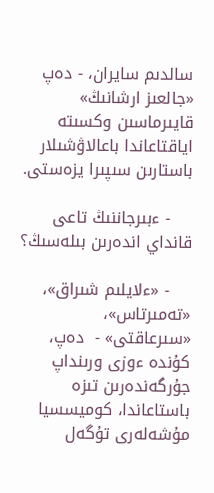سالدىم سايران، - دەپ «جالعىز ارشانىڭ» قايىرماسىن وكسىتە اياقتاعاندا باعالاۋشىلار باستارىن سىپىرا يزەستى.

    - ءبىرجاننىڭ تاعى قانداي اندەرىن بىلەسىڭ؟

    - «ءلايلىم شىراق»، «تەمىرتاس»، «سىرعاقتى» -  دەپ، كۇندە ءوزى ورىنداپ جۇرگەندەرىن تىزە باستاعاندا، كوميسسيا مۇشەلەرى تۇگەل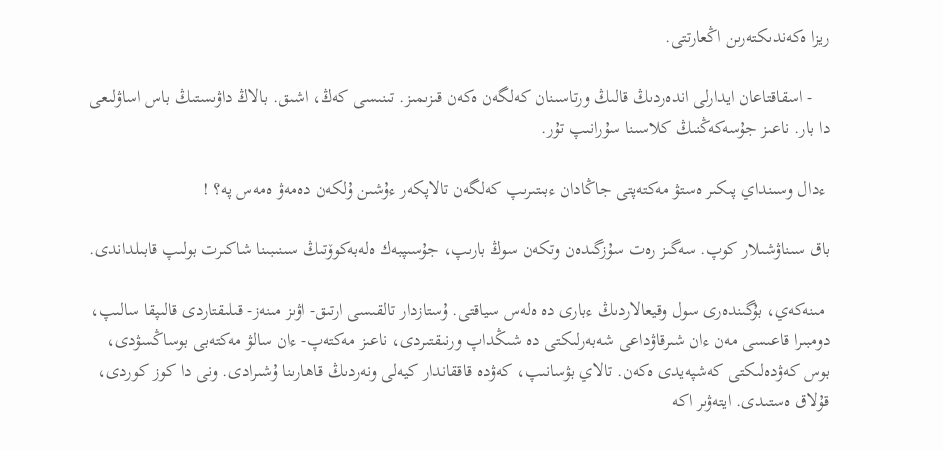ريزا ەكەندىكتەرىن اڭعارتتى.

    - اسقاقتاعان ايدارلى اندەردىڭ قالىڭ ورتاسىنان كەلگەن ەكەن قىزىمىز. تىنىسى كەڭ، اشىق. بالاڭ داۋىستىڭ باس اساۋلىعى دا بار. ناعىز جۇسەكەڭنىڭ كلاسىنا سۇرانىپ تۇر.

 ءدال وسىنداي پىكىر ەستۋ مەكتەپتى جاڭادان ءبىتىرىپ كەلگەن تالاپكەر ءۇشىن ۇلكەن دەمەۋ ەمەس پە؟ !

باق سىناۋشىلار كوپ. سەگىز رەت سۇزگىدەن وتكەن سوڭ بارىپ، جۇسىپبەك ەلەبەكوۆتىڭ سىنىبىنا شاكىرت بولىپ قابىلداندى.

 مىنەكەي، بۇگىندەرى سول وقيعالاردىڭ ءبارى دە ەلەس سياقتى. ۇستازدار تالقىسى ارتىق- اۋىز مىنەز- قىلىقتاردى قالىپقا سالىپ، دومبىرا قاعىسى مەن ءان شىرقاۋداعى شەبەرلىكتى دە شىڭداپ ورنىقتىردى، ناعىز مەكتەپ- ءان سالۋ مەكتەبى بوساڭسۋدى، بوس كەۋدەلىكتى كەشپەيدى ەكەن. تالاي بۋسانىپ، كەۋدە قاققاندار كيەلى ونەردىڭ قاھارىنا ۇشىرادى. ونى دا كوز كوردى، قۇلاق ەستىدى. ايتەۋىر اكە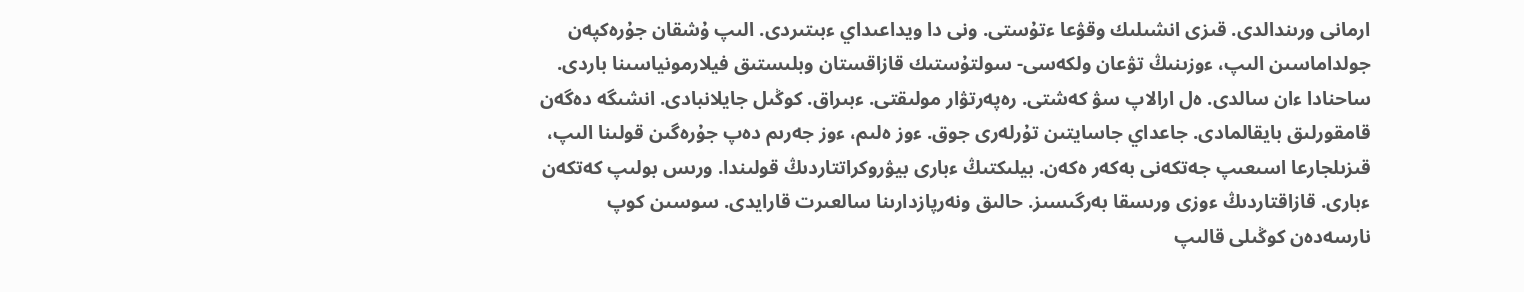ارمانى ورىندالدى. قىزى انشىلىك وقۋعا ءتۇستى. ونى دا ويداعىداي ءبىتىردى. الىپ ۇشقان جۇرەكپەن جولداماسىن الىپ، ءوزىنىڭ تۋعان ولكەسى- سولتۇستىك قازاقستان وبلىستىق فيلارمونياسىنا باردى. ساحنادا ءان سالدى. ەل ارالاپ سۋ كەشتى. رەپەرتۋار مولىقتى. ءبىراق. كوڭىل جايلانبادى. انشىگە دەگەن قامقورلىق بايقالمادى. جاعداي جاسايتىن تۇرلەرى جوق. ءوز ەلىم، ءوز جەرىم دەپ جۇرەگىن قولىنا الىپ،  قىزىلجارعا اسىعىپ جەتكەنى بەكەر ەكەن. بيلىكتىڭ ءبارى بيۋروكراتتاردىڭ قولىندا. ورىس بولىپ كەتكەن ءبارى. قازاقتاردىڭ ءوزى ورىسقا بەرگىسىز. حالىق ونەرپازدارىنا سالعىرت قارايدى. سوسىن كوپ نارسەدەن كوڭىلى قالىپ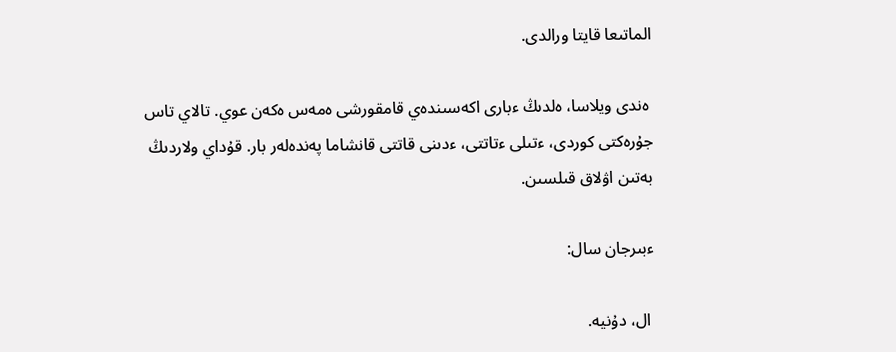الماتىعا قايتا ورالدى.

 ەندى ويلاسا، ەلدىڭ ءبارى اكەسىندەي قامقورشى ەمەس ەكەن عوي. تالاي تاس جۇرەكتى كوردى، ءتىلى ءتاتتى، ءدىنى قاتتى قانشاما پەندەلەر بار. قۇداي ولاردىڭ بەتىن اۋلاق قىلسىن.

ءبىرجان سال:

 ال، دۇنيە.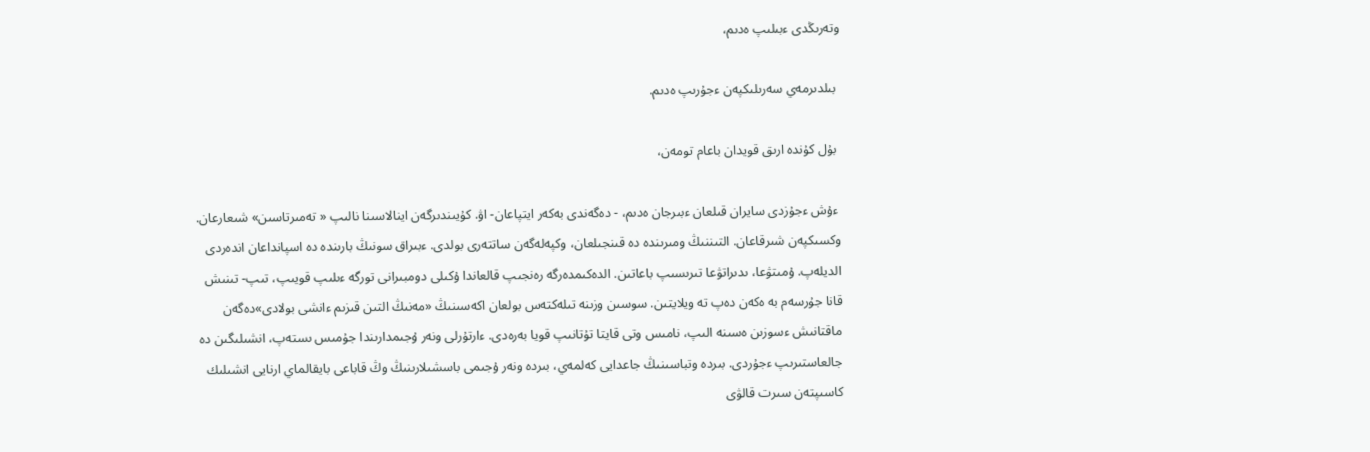وتەرىڭدى ءبىلىپ ەدىم،

 بىلدىرمەي سەرىلىكپەن ءجۇرىپ ەدىم.

 بۇل كۇندە ارىق قويدان باعام تومەن،

 ءۇش ءجۇزدى سايران قىلعان ءبىرجان ەدىم، - دەگەندى بەكەر ايتپاعان- اۋ. كۇيىندىرگەن اينالاسىنا نالىپ « تەمىرتاسىن» شىعارعان. وكسىكپەن شىرقاعان. التىننىڭ ومىرىندە دە قىنجىلعان، وكپەلەگەن ساتتەرى بولدى. ءبىراق سونىڭ بارىندە دە اسپانداعان اندەردى الديلەپ. ۇمىتۋعا، ىدىراتۋعا تىرىسىپ باعاتىن. الدەكىمدەرگە رەنجىپ قالعاندا ۇكىلى دومبىرانى تورگە ءىلىپ قويىپ، تىپ- تىنىش قانا جۇرسەم بە ەكەن دەپ تە ويلايتىن. سوسىن وزىنە تىلەكتەس بولعان اكەسىنىڭ «مەنىڭ التىن قىزىم ءانشى بولادى»دەگەن ماقتانىش ءسوزىن ەسىنە الىپ، نامىس وتى قايتا تۇتانىپ قويا بەرەدى. ءارتۇرلى ونەر ۇجىمدارىندا جۇمىس ىستەپ، انشىلىگىن دە جالعاستىرىپ ءجۇردى. بىردە وتباسىنىڭ جاعدايى كەلمەي، بىردە ونەر ۇجىمى باسشىلارىنىڭ وڭ قاباعى بايقالماي ارنايى انشىلىك كاسىپتەن سىرت قالۋى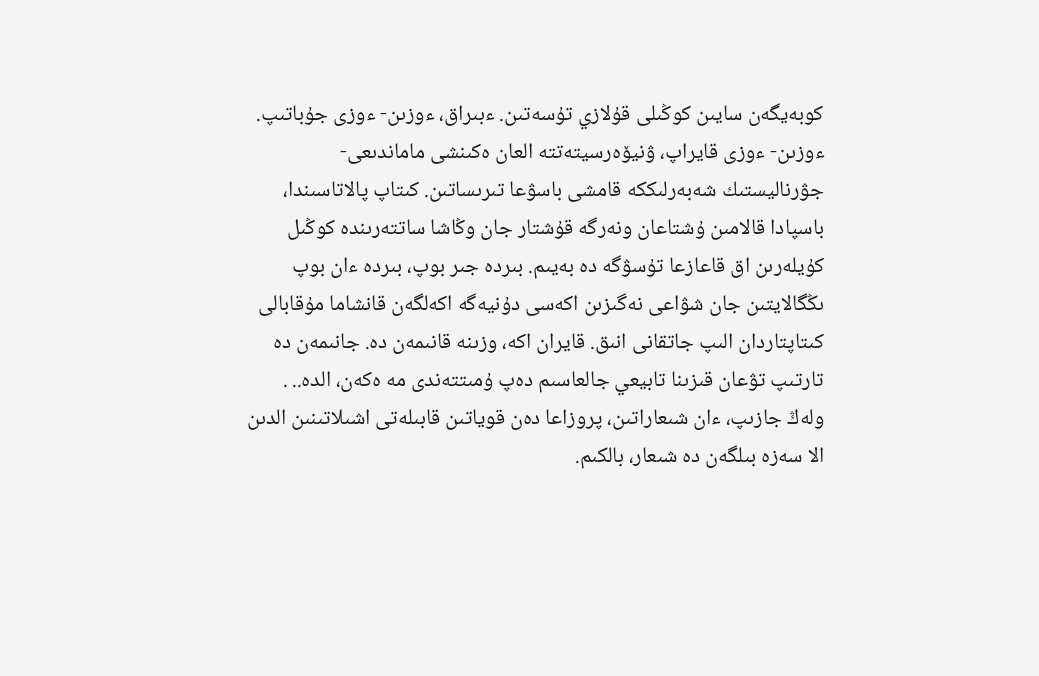كوبەيگەن سايىن كوڭىلى قۇلازي تۇسەتىن. ءبىراق، ءوزىن- ءوزى جۇباتىپ. ءوزىن- ءوزى قايراپ، ۋنيۆەرسيتەتتە العان ەكىنشى ماماندىعى- جۋرناليستىك شەبەرلىككە قامشى باسۋعا تىرىساتىن. كىتاپ پالاتاسىندا، باسپادا قالامىن ۇشتاعان ونەرگە قۇشتار جان وڭاشا ساتتەرىندە كوڭىل كۇيلەرىن اق قاعازعا تۇسۋگە دە بەيىم. بىردە جىر بوپ، بىردە ءان بوپ ىڭگالايتىن جان شۋاعى نەگىزىن اكەسى دۇنيەگە اكەلگەن قانشاما مۇقابالى كىتاپتاردان الىپ جاتقانى انىق. قايران اكە، وزىنە قانىمەن دە. جانىمەن دە تارتىپ تۋعان قىزىنا تابيعي جالعاسىم دەپ ۇمىتتەندى مە ەكەن، الدە.. . ولەڭ جازىپ، ءان شىعاراتىن، پروزاعا دەن قوياتىن قابىلەتى اشىلاتىنىن الدىن الا سەزە بىلگەن دە شىعار، بالكىم.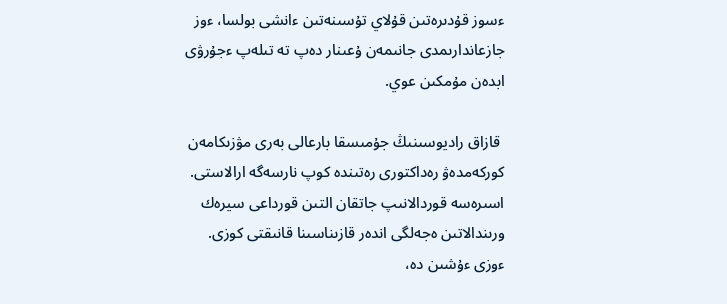ءسوز قۇدىرەتىن قۇلاي تۇسىنەتىن ءانشى بولسا، ءوز جازعاندارىمدى جانىمەن ۇعىنار دەپ تە تىلەپ ءجۇرۋى ابدەن مۇمكىن عوي.

 قازاق راديوسىنىڭ جۇمىسقا بارعالى بەرى مۋزىكامەن كوركەمدەۋ رەداكتورى رەتىندە كوپ نارسەگە ارالاستى. اسىرەسە قوردالانىپ جاتقان التىن قورداعى سيرەك ورىندالاتىن ەجەلگى اندەر قازىناسىنا قانىقتى كوزى. ءوزى ءۇشىن دە،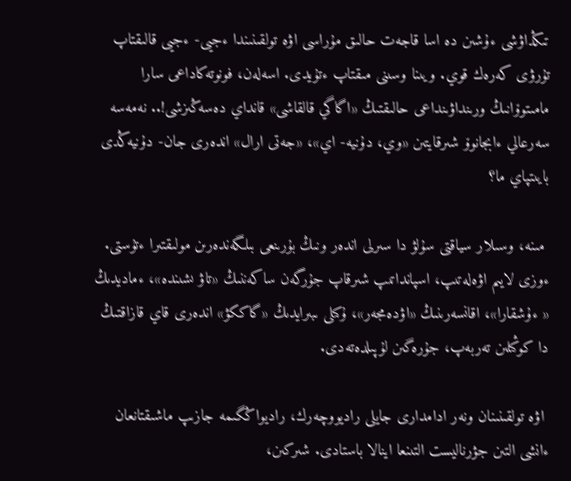تىڭداۋشى ءۇشىن دە اسا قاجەت حالىق مۇراسى اۋە تولقىنىندا ءجيى- ءجيى قالىقتاپ تۇرۋى كەرەك قوي. ويىنا وسىنى مىقتاپ ءتۇيدى. اسەلەن، فونوتەكاداعى سارا مامىتوۆانىڭ ورىنداۋىنداعى حالىقتىڭ «اگاگي قالقاشى» قانداي دەسەڭىزشى!.. نەمەسە سەرعالي ءابجانوۆ شىرقايتىن «وي، دۇنيە- اي»، «جەتى ارال» اندەرى جان- دۇنيەڭدى بايىتپاي ما؟

 مىنە، وسىلار سياقتى سۇلۋ دا سىرلى اندەر ونىڭ بۇرىنعى بىلگەندەرىن مولىقتىرا ءتۇستى. ءوزى لايىم اۋەلەتىپ، اسپانداتىپ شىرقاپ جۇرگەن ساكەننىڭ «تاۋ ىشىندە»، ءماديدىڭ « ءۇشقارا»، اقانسەرىنىڭ «اۋدەمجەر»، ۇكىلى ىبىرايدىڭ «گاككۋ» اندەرى قاي قازاقتىڭ دا كوڭىلىن تەربەپ، جۇرەگىن لۇپىلدەتەدى.

 اۋە تولقىنىنان ونەر ادامدارى جايلى راديووچەرك، راديواڭگىمە جازىپ ماشىقتانعان ءانشى التىن جۋرناليست التىنعا اينالا باستادى. شىركىن،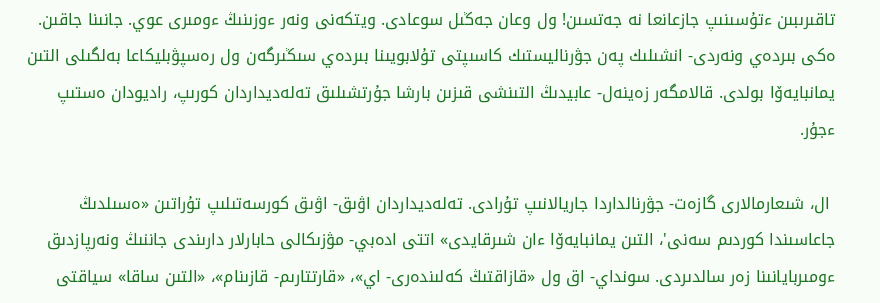تاقىرىبىن ءتۇسىنىپ جازعانعا نە جەتسىن! ول وعان جەڭىل سوعادى. ويتكەنى ونەر ءوزىنىڭ ءومىرى عوي. جانىنا جاقىن. ەكى بىردەي ونەردى- انشىلىك پەن جۋرناليستىك كاسىپتى تۇلابويىنا بىردەي سىڭىرگەن ول رەسپۋبليكاعا بەلگىلى التىن يمانبايەۆا بولدى. قالامگەر زەينەل- عابيدىڭ التىنشى قىزىن بارشا جۇرتشىلىق تەلەديداردان كورىپ، راديودان ەستىپ ءجۇر.

 ال، شىعارمالارى گازەت- جۋرنالداردا جاريالانىپ تۇرادى. تەلەديداردان اۋىق- اۋىق كورسەتىلىپ تۇراتىن «ەسىلدىڭ جاعاسىندا كوردىم سەنى'، التىن يمانبايەۆا ءان شىرقايدى» اتتى ادەبي- مۋزىكالى حابارلار دارىندى جاننىڭ ونەرپازدىق ءومىربايانىنا زەر سالدىردى. سونداي- اق ول «قازاقتىڭ كەلىندەرى- اي»، «قارتتارىم- قازىنام»، «التىن ساقا» سياقتى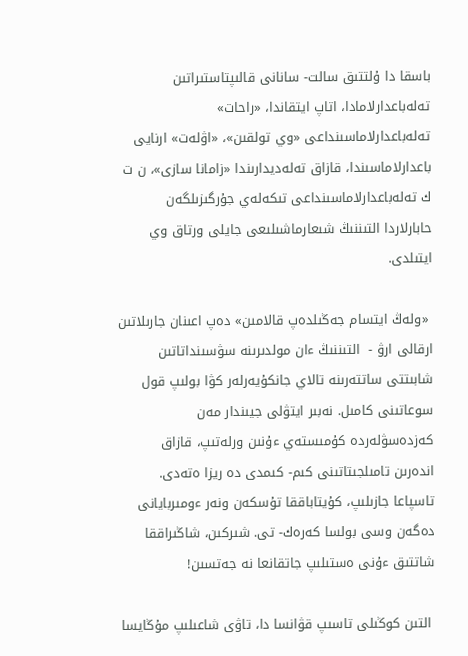باسقا دا ۇلتتىق سالت- سانانى قالىپتاستىراتىن تەلەباعدارلامادا، اتاپ ايتقاندا، «راحات» تەلەباعدارلاماسىنداعى «وي تولقىن»، «اۋلەت» ارنايى باعدارلاماسىندا، قازاق تەلەديدارىندا «زامانا سازى»، ن ت ك تەلەباعدارلاماسىنداعى تىكەلەي جۇرگىزىلگەن حابارلاردا التىننىڭ شىعارماشىلىعى جايلى ورتاق وي ايتىلدى.

 «ولەڭ ايتسام جەڭىلدەپ قالامىن» دەپ اعىنان جارىلاتىن ارقالى ارۋ -  التىننىڭ ءان مولدىرىنە سۋسىنداتاتىن شابىتتى ساتتەرىنە تالاي جانكۇيەرلەر كۋا بولىپ قول سوعاتىنى كامىل. نەبىر ايتۋلى جيىندار مەن كەزدەسۋلەردە كۇمىستەي ءۇنىن ورلەتىپ، قازاق اندەرىن تامىلجىتاتىنى كىم- كىمدى دە ريزا ەتەدى. تاسپاعا جازىلىپ، كۇيتاباققا تۇسكەن ونەر ءومىربايانى دەگەن وسى بولسا كەرەك- تى. شىركىن، شاڭىراققا شاتتىق ءۇنى ەستىلىپ جاتقانعا نە جەتسىن!

 التىن كوڭىلى تاسىپ قۋانسا دا، تاۋى شاعىلىپ مۇڭايسا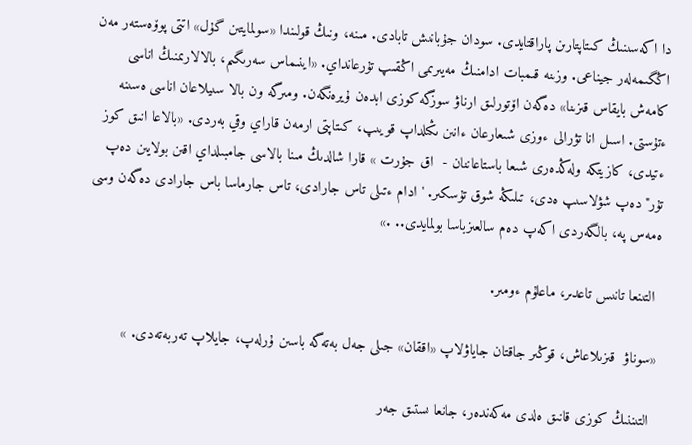دا اكەسىنىڭ كىتاپتارىن پاراقتايدى. سودان جۇبانىش تابادى. مىنە، ونىڭ قولىندا «سولمايتىن گۇل» اتتى پوۆەستەر مەن اڭگىمەلەر جيناعى. وزىنە قىمبات ادامنىڭ مەيىرىمى اڭقىپ تۇرعانداي. «اينىماس سەرىگىم، بالالارىمنىڭ اناسى كامەش بايقاس قىزىنا» دەگەن اۆتورلىق ارناۋ سوزگە كوزى ابدەن ۇيرەنگەن. ومىرگە ون بالا سىيلاعان اناسى ەسىنە ءتۇستى. اسىل انا تۋرالى ءوزى شىعارعان ءانىن ىڭىلداپ قويىپ، كىتاپتى ارمەن قاراي وقي بەردى. «بالاعا انىق كوز ءتيدى، كازيتكە ولەڭدەرى شىعا باستاعاننان -  اق جۇرت » قارا شالدىڭ مىنا بالاسى جامبىلداي اقىن بولايىن دەپ تۇر"دەپ شۋلاسىپ ەدى، تىلىڭە شوق تۇسكىر. 'ادام ءتىلى تاس جارادى، تاس جارماسا باس جارادى دەگەن وسى ەمەس پە، بالگەردى اكەپ دەم سالعىزباسا بولمايدى.. .»

 التىنعا تانىس تاعدىر، ماعلۇم ءومىر.

«سوناۋ  قىزىلاعاش، قوڭىر جاقتان جاياۋلاپ «اققان» جىلى جەل بەتەگە باسىن ۇرلەپ، جايلاپ تەربەتەدى. »

 التىننىڭ كوزى قانىق ەلدى مەكەندەر، جانعا ىستىق جەر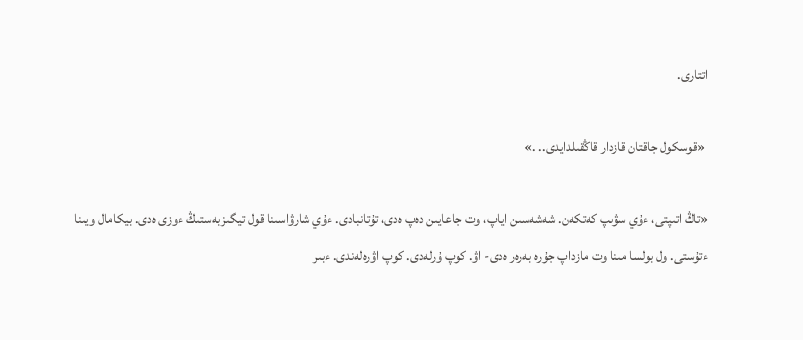اتتارى.

 «قوسكول جاقتان قازدار قاڭقىلدايدى.. .»

«تاڭ اتىپتى، ءۇي سۋىپ كەتكەن. شەشەسىن اياپ، وت جاعايىن دەپ ەدى، تۇتانبادى. ءۇي شارۋاسىنا قول تيگىزبەستىڭ ءوزى ەدى. بيكامال ويىنا ءتۇستى. ول بولسا مىنا وت مازداپ جۇرە بەرەر ەدى- اۋ. كوپ ۇرلەدى. كوپ اۋرەلەندى. ءبىر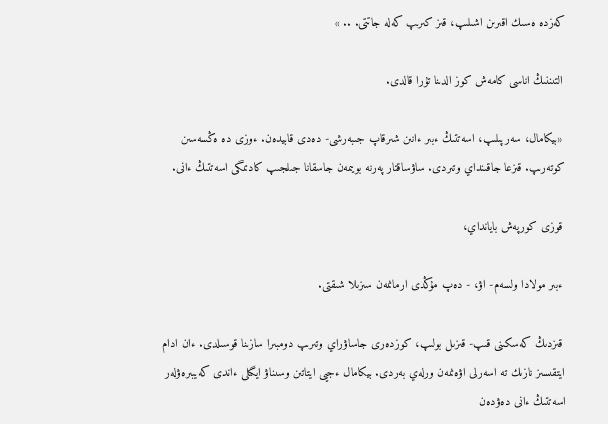كەزدە ەسىك اقىرىن اشىلىپ، قىز كىرىپ كەلە جاتتى. .. »

 التىننىڭ اناسى كامەش كوز الدىنا تۇرا قالدى.

 «بيكامال، سەرپىلىپ، اسەتتىڭ ءبىر ءانىن شىرقاپ جىبەرشى- دەدى قابيدەن. ءوزى دە ەڭسەسىن كوتەرىپ. قىزعا جاقىنداي وتىردى. ساۋساقتار پەرنە بويىمەن جاسقانا جىلجىپ كادىمگى اسەتتىڭ ءانى.

 قوزى كورپەش بايانداي،

 ءبىر مولادا ولسەم- اۋ، - دەپ مۇڭدى ارمانمەن سىزىلا شىقتى.

 قىزدىڭ كەسكىنى قىپ- قىزىل بولىپ، كوزدەرى جاساۋراي وتىرىپ دومبىرا سازىنا قوسىلدى. ءان ادام ايتقىسىز نازىك تە اسەرلى اۋەنمەن ورلەي بەردى. بيكامال ءجيى ايتاتىن وسىناۋ ايگىلى ءاندى كەيبىرەۋلەر اسەتتىڭ ءانى دەۋدەن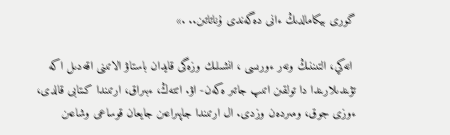گورى بيكامالدىڭ ءانى دەگەندى ۇناتاتىن.. .»

 انەكي، التىننىڭ ونەر ءورىسى ، انشىلىك وزەگى قايدان باستاۋ الاتىنى اقەدىل اكە تۋىندىلارىندا دا تولقىن اتىپ جاتىر ەكەن- اۋ. اتتەڭ، ءبىراق، ارتىندا كىتابى قالدى، ءوزى جوق، ومىردەن وزدى. ال ارتىندا جاپىراعىن جايعان قوساعى وشاعىن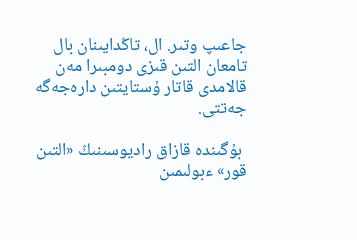جاعىپ وتىر. ال، تاڭدايىنان بال تامعان التىن قىزى دومبىرا مەن قالامدى قاتار ۇستايتىن دارەجەگە جەتتى.

 بۇگىندە قازاق راديوسىنىڭ «التىن قور» ءبولىمىن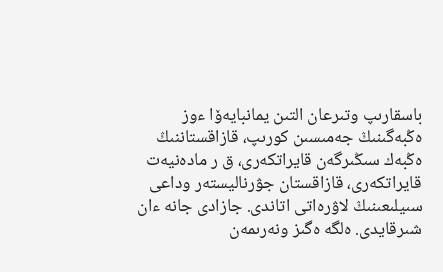باسقارىپ وتىرعان التىن يمانبايەۆا ءوز ەڭبەگىنىڭ جەمىسىن كورىپ، قازاقستاننىڭ ەڭبەك سىڭىرگەن قايراتكەرى، ق ر مادەنيەت قايراتكەرى، قازاقستان جۋرناليستەر وداعى سىيلىعىنىڭ لاۋرەاتى اتاندى. جازادى جانە ءان شىرقايدى. ەلگە ەگىز ونەرىمەن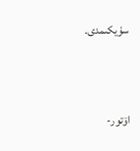سۇيكىمدى.



اۆتور-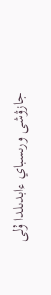جازۋشى ورىسباي ءابدىلدا ۇلى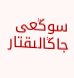سوڭعى جاڭالىقتار